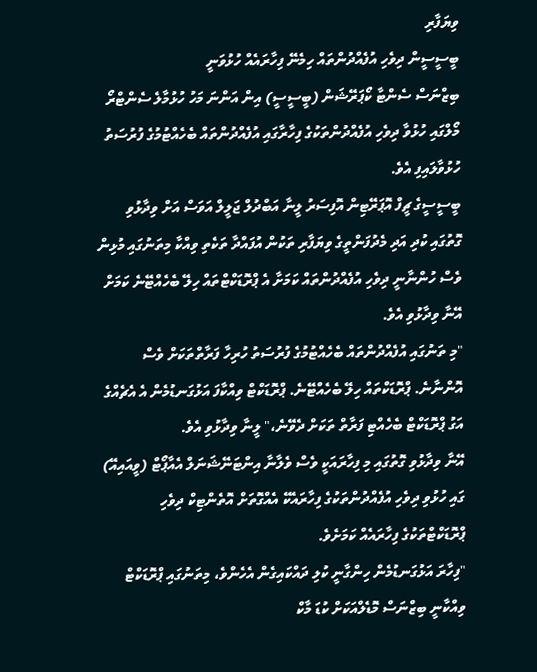ވިޔަފާރި
ބީސީސީން ދިވެހި އުފެއްދުންތައް ހިމެނޭ ފިހާރައެއް ހުޅުވަނީ
ބިޒްނަސް ސެންޓާ ކޯޕަރޭޝަން (ބީސީސީ) އިން އަންނަ މަހު ހުޅުމާލެ ސެންޓްރޯ މޯލްގައި ހުޅުވާ ދިވެހި އުފެއްދުންތަކުގެ ފިހާރާގައި އުފެއްދުންތައް ބެހެއްޓުމުގެ ފުރުސަތު ހުޅުވާލައިފި އެވެ.
ބީސީސީގެ ޗީފް އޮޕަރޭޓިން އޮފިސަރު ލީނާ އަބްދުލް ޖަލީލް އަވަސް އަށް ވިދާޅުވި ގޮތުގައި ކުދި އަދި މެދުފަންތީގެ ވިޔަފާރި ތަކުން އުފައްދާ ތަކެތި ވިއްކާ މިތަނުގައި މުޅިން ވެސް ހުންނާނީ ދިވެހި އުފެއްދުންތައް ކަމަށާ އެ ޕްރޮޑަކްޓްތައް ހިލޭ ބެހެއްޓޭނެ ކަމަށް އޭނާ ވިދާޅުވި އެވެ.
"މި ތަނުގައި އުފެއްދުންތައް ބެހެއްޓުމުގެ ފުރުސަތު ހުރިހާ ފަރާތްތަކަށް ވެސް އޮންނާނެ. ޕްރޮޑަކްތައް ހިލޭ ބެހެއްޓޭނެ. ޕްރޮޑަކްޓް ވިއްކާފަ އަޅުގަނޑުމެން އެ އެޗެއްގެ އަގު ޕްރޮޑަކްޓް ބެހެއްޓި ފަރާތް ތަކަށް ދެވޭނެ،" ލީނާ ވިދާޅުވި އެވެ.
އޭނާ ވިދާޅުވި ގޮތުގައި މި ފިހާރައަކީ ވެސް ވެލާނާ އިންޓަނޭޝަނަލް އެއާޕޯޓް (ވީއައިއޭ) ގައި ހުޅުވި ދިވެހި އުފެއްދުންތަކުގެ ފިހާރައެކޭ އެއްގޮތަށް އޮތެންޓިކް ދިވެހި ޕްރޮޑަކްޓްތަކުގެ ފިހާރައެއް ކަމަށެވެ.
"ފިހާރަ އަޅުގަނޑުމެން ހިންގާނީ ކުލި ދައްކައިގެން އެހެންވެ، މިތަނުގައި ޕްރޮޑަކްޓް ވިއްކާނީ ބިޒްނަސް މޮޑެލްއަކަށް ކުޑަ މާކް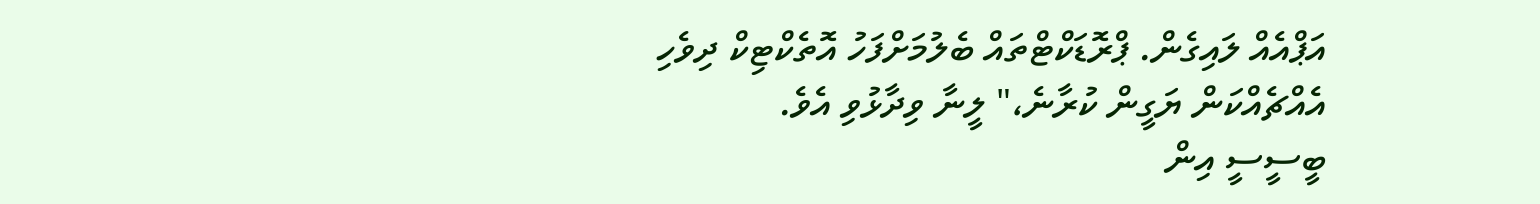އަޕްއެއް ލައިގެން. ޕްރޮޑަކްޓްތައް ބެލުމަށްފަހު އޮތެކްޓިކް ދިވެހި އެއްޗެއްކަން ޔަގީން ކުރާނެ،" ލީނާ ވިދާޅުވި އެވެ.
ބީސީސީ އިން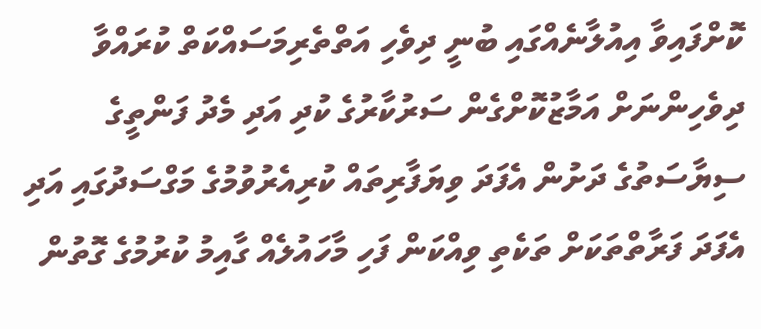ކޮށްފައިވާ އިއުލާނެއްގައި ބުނީ ދިވެހި އަތްތެރިމަސައްކަތް ކުރައްވާ ދިވެހިންނަށް އަމާޒުކޮށްގެން ސަރުކާރުގެ ކުދި އަދި މެދު ފަންތީގެ ސިޔާސަތުގެ ދަށުން އެފަދަ ވިޔަފާރިތައް ކުރިއެރުވުމުގެ މަގްސަދުގައި އަދި އެފަދަ ފަރާތްތަކަށް ތަކެތި ވިއްކަން ފަހި މާހައުލެއް ގާއިމު ކުރުމުގެ ގޮތުން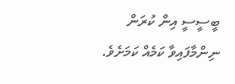ބީސީސީ އިން ކުރަން ނިންމާފައިވާ ކަމެއް ކަމަށެވެ.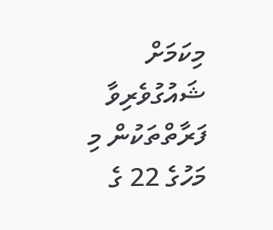މިކަމަށް ޝައުގުވެރިވާ ފަރާތްތަކުން މި މަހުގެ 22 ގެ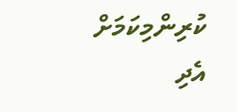ކުރިންމިކަމަށް އެދި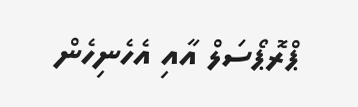ޕްރޮޕޯސަލް އާއި އެހެނިހެން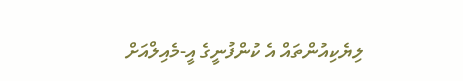ލިޔެކިއުންތައް އެ ކުންފުނީގެ އީ-މެއިލްއަށް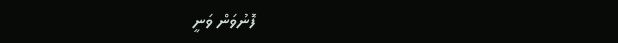ފޮނުވަން ވަނީ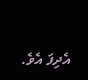އެދިފަ އެވެ.